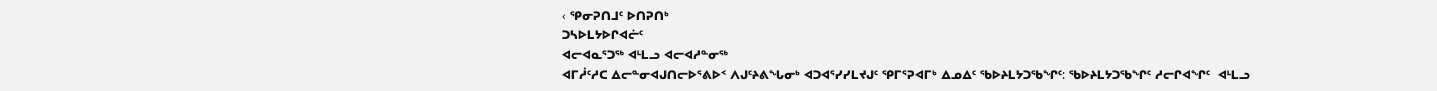‹ ᕿᓂᕈᑎᒧᑦ ᐅᑎᕈᑎᒃ
ᑐᓴᐅᒪᔭᐅᒋᐊᓖᑦ
ᐊᓕᐊᓇᕐᑐᖅ ᐊᒻᒪᓗ ᐊᓕᐊᓱᓐᓂᖅ
ᐊᒥᓲᑦᓱᑕ ᐃᓕᓐᓂᐊᒍᑎᓕᐅᕐᕕᐅᑉ ᐱᒍᑦᔨᕕᖓᓂᒃ ᐊᑐᐊᕐᓯᓯᒪᔪᒍᑦ ᕿᒥᕐᕈᐊᒥᒃ ᐃᓄᐃᑦ ᖃᐅᔨᒪᔭᑐᖃᖏᑦ: ᖃᐅᔨᒪᔭᑐᖃᖏᑦ ᓱᓕᒋᐊᖏᑦ  ᐊᒻᒪᓗ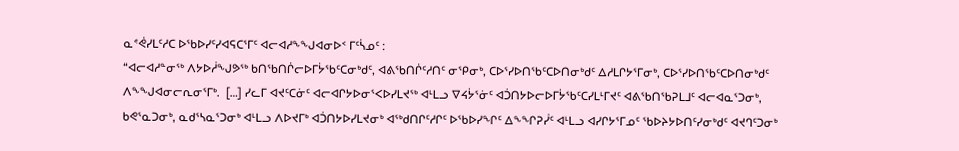ᓇᕝᕚᓯᒪᑦᓱᑕ ᐅᖃᐅᓯᑦᓯᐊᕋᑕᕐᒥᑦ ᐊᓕᐊᓱᖕᖑᐊᓂᐅᑉ ᒥᑦᓵᓄᑦ :
“ᐊᓕᐊᓱᓐᓂᖅ ᐱᔭᐅᓲᖑᕗᖅ ᑲᑎᖃᑎᒌᓕᐅᒥᔮᖃᑦᑕᓂᒃᑯᑦ, ᐊᕕᖃᑎᒌᑦᓱᑎᑦ ᓂᕿᓂᒃ, ᑕᐅᕐᓯᐅᑎᖃᑦᑕᐅᑎᓂᒃᑯᑦ ᐃᓱᒪᒋᔭᕐᒥᓂᒃ, ᑕᐅᕐᓯᐅᑎᖃᑦᑕᐅᑎᓂᒃᑯᑦ ᐱᖕᖑᐊᓂᓕᕆᓂᕐᒥᒃ.  […] ᓯᓚᒥ ᐊᔪᑦᑕᓃᑦ ᐊᓕᐊᒋᔭᐅᓂᕐᐸᐅᓯᒪᔪᖅ ᐊᒻᒪᓗ ᐁᔦᔮᕐᓃᑦ ᐊᑑᑎᔭᐅᓕᐅᒥᔮᖃᑦᑕᓯᒪᒻᒥᔪᑦ ᐊᕕᖃᑎᖃᕈᒪᒧᑦ ᐊᓕᐊᓇᕐᑐᓂᒃ, ᑲᕙᕐᓇᑐᓂᒃ, ᓇᑯᕐᓴᓇᕐᑐᓂᒃ ᐊᒻᒪᓗ ᐱᐅᔪᒥᒃ ᐊᑑᑎᔭᐅᓯᒪᔪᓂᒃ ᐊᖅᑯᑎᒋᑦᓱᒋᑦ ᐅᖃᐅᓯᖏᑦ ᐃᖕᖏᕈᓰᑦ ᐊᒻᒪᓗ ᐊᓯᒋᔭᕐᒥᓄᑦ ᖃᐅᔨᔭᐅᑎᑦᓯᓂᒃᑯᑦ ᐊᔪᒉᑦᑐᓂᒃ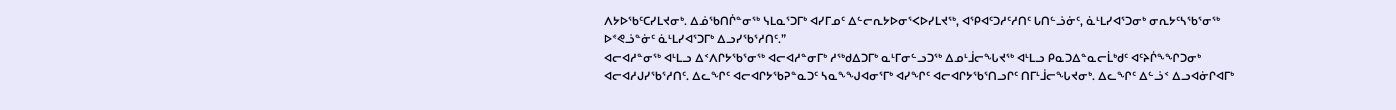ᐱᔭᐅᖃᑦᑕᓯᒪᔪᓂᒃ. ᐃᓅᖃᑎᒌᓐᓂᖅ ᓭᒪᓇᕐᑐᒥᒃ ᐊᓯᒥᓄᑦ ᐃᓪᓕᕆᔭᐅᓂᕐᐸᐅᓯᒪᔪᖅ, ᐊᕿᐊᑦᑐᓱᑦᓱᑎᑦ ᒐᑎᓪᓘᓃᑦ, ᓈᒻᒪᓯᐊᕐᑐᓂᒃ ᓂᕆᔭᑦᓴᖃᕐᓂᖅ ᐅᕝᕙᓘᓐᓃᑦ ᓈᒻᒪᓯᐊᕐᑐᒥᒃ ᐃᓗᓯᖃᕐᓱᑎᑦ.”
ᐊᓕᐊᓱᓐᓂᖅ ᐊᒻᒪᓗ ᐃᑉᐱᒋᔭᖃᕐᓂᖅ ᐊᓕᐊᓱᓐᓂᒥᒃ ᓱᖅᑯᐃᑐᒥᒃ ᓇᒻᒥᓂᓪᓗᑐᖅ ᐃᓄᒻᒨᓕᖓᔪᖅ ᐊᒻᒪᓗ ᑭᓇᑐᐃᓐᓇᓕᒫᒃᑯᑦ ᐊᑦᔨᒌᖕᖏᑐᓂᒃ ᐊᓕᐊᓱᒍᓯᖃᕐᓱᑎᑦ. ᐃᓚᖏᑦ ᐊᓕᐊᒋᔭᖃᕈᓐᓇᑐᑦ ᓴᓇᖕᖑᐊᓂᕐᒥᒃ ᐊᓯᖏᑦ ᐊᓕᐊᒋᔭᖃᕐᑎᓗᒋᑦ ᑎᒥᒻᒨᓕᖓᔪᓂᒃ. ᐃᓚᖏᑦ ᐃᓪᓘᑉ ᐃᓗᐊᓃᒋᐊᒥᒃ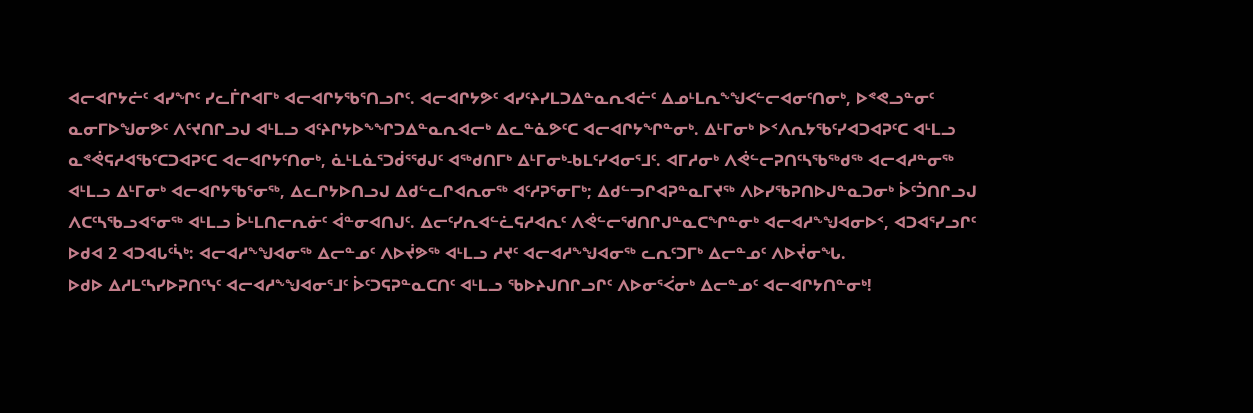ᐊᓕᐊᒋᔭᓖᑦ ᐊᓯᖏᑦ ᓯᓚᒦᒋᐊᒥᒃ ᐊᓕᐊᒋᔭᖃᕐᑎᓗᒋᑦ. ᐊᓕᐊᒋᔭᕗᑦ ᐊᓯᑦᔨᓯᒪᑐᐃᓐᓇᕆᐊᓖᑦ ᐃᓄᒻᒪᕆᖕᖑᐸᓪᓕᐊᓂᑦᑎᓂᒃ, ᐅᕝᕙᓗᓐᓂᑦ ᓇᓂᒥᐅᖑᓂᕗᑦ ᐱᑦᔪᑎᒋᓗᒍ ᐊᒻᒪᓗ ᐊᑦᔨᒋᔭᐅᖕᖏᑐᐃᓐᓇᕆᐊᓕᒃ ᐃᓚᓐᓈᕗᑦᑕ ᐊᓕᐊᒋᔭᖏᓐᓂᒃ. ᐃᒻᒥᓂᒃ ᐅᑉᐱᕆᔭᖃᑦᓯᐊᑐᐊᕈᑦᑕ ᐊᒻᒪᓗ  ᓇᕝᕚᕋᓱᐊᖃᑦᑕᑐᐊᕈᑦᑕ ᐊᓕᐊᒋᔭᑦᑎᓂᒃ, ᓈᒻᒪᓈᕐᑐᑰᕐᖁᒍᑦ ᐊᖅᑯᑎᒥᒃ ᐃᒻᒥᓂᒃ-ᑲᒪᑦᓯᐊᓂᕐᒧᑦ. ᐊᒥᓱᓂᒃ ᐱᕚᓪᓕᕈᑎᑦᓴᖃᖅᑯᖅ ᐊᓕᐊᓱᓐᓂᖅ ᐊᒻᒪᓗ ᐃᒻᒥᓂᒃ ᐊᓕᐊᒋᔭᖃᕐᓂᖅ, ᐃᓚᒋᔭᐅᑎᓗᒍ ᐃᑯᓪᓚᒋᐊᕆᓂᖅ ᐊᑦᓱᕈᕐᓂᒥᒃ; ᐃᑯᓪᓓᒋᐊᕈᓐᓇᒥᔪᖅ ᐱᐅᓯᖃᕈᑎᐅᒍᓐᓇᑐᓂᒃ ᐆᑦᑑᑎᒋᓗᒍ ᐱᑕᑦᓴᖃᓗᐊᕐᓂᖅ ᐊᒻᒪᓗ ᐆᒻᒪᑎᓕᕆᓃᑦ ᐋᓐᓂᐊᑎᒍᑦ. ᐃᓕᑦᓯᕆᐊᓪᓛᕋᓱᐊᕆᑦ ᐱᕚᓪᓕᖁᑎᒋᒍᓐᓇᑕᖏᓐᓂᒃ ᐊᓕᐊᓱᖕᖑᐊᓂᐅᑉ, ᐊᑐᐊᕐᓯᓗᒋᑦ ᐅᑯᐊ 2 ᐊᑐᐊᒐᑦᓵᒃ: ᐊᓕᐊᓱᖕᖑᐊᓂᖅ ᐃᓕᓐᓄᑦ ᐱᐅᔫᕗᖅ ᐊᒻᒪᓗ ᓱᔪᑦ ᐊᓕᐊᓱᖕᖑᐊᓂᖅ ᓚᕆᑦᑐᒥᒃ ᐃᓕᓐᓄᑦ ᐱᐅᔫᓂᖓ.
ᐅᑯᐅ ᐃᓱᒪᑦᓴᓯᐅᕈᑎᑦᓭᑦ ᐊᓕᐊᓱᖕᖑᐊᓂᕐᒧᑦ ᐆᑦᑐᕋᕈᓐᓇᑕᑎᑦ ᐊᒻᒪᓗ ᖃᐅᔨᒍᑎᒋᓗᒋᑦ ᐱᐅᓂᕐᐹᓂᒃ ᐃᓕᓐᓄᑦ ᐊᓕᐊᒋᔭᑎᓐᓂᒃ!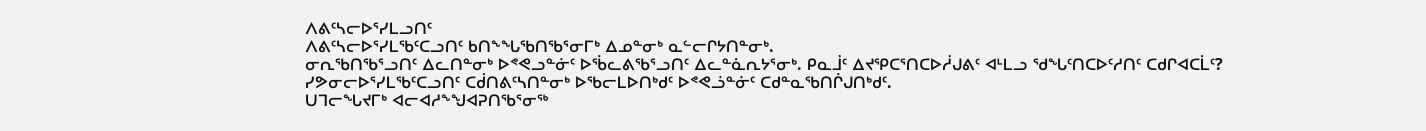ᐱᕕᑦᓴᓕᐅᕐᓯᒪᓗᑎᑦ
ᐱᕕᑦᓴᓕᐅᕐᓯᒪᖃᑦᑕᓗᑎᑦ ᑲᑎᖕᖓᖃᑎᖃᕐᓂᒥᒃ ᐃᓄᓐᓂᒃ ᓇᓪᓕᒋᔭᑎᓐᓂᒃ.
ᓂᕆᖃᑎᖃᕐᓗᑎᑦ ᐃᓚᑎᓐᓂᒃ ᐅᕝᕙᓗᓐᓃᑦ ᐅᖄᓚᕕᖃᕐᓗᑎᑦ ᐃᓚᓐᓈᕆᔭᕐᓂᒃ. ᑭᓇᒨᑦ ᐃᔪᕿᑕᕐᑎᑕᐅᓲᒍᕕᑦ ᐊᒻᒪᓗ ᖁᖓᑦᑎᑕᐅᑦᓱᑎᑦ ᑕᑯᒋᐊᑕᒫᑦ? ᓯᕗᓂᓕᐅᕐᓯᒪᖃᑦᑕᓗᑎᑦ ᑕᑰᑎᕕᑦᓴᑎᓐᓂᒃ ᐅᖃᓕᒪᐅᑎᒃᑯᑦ ᐅᕝᕙᓘᓐᓃᑦ ᑕᑯᓐᓇᖃᑎᒌᒍᑎᒃᑯᑦ.
ᑌᒣᓕᖓᔪᒥᒃ ᐊᓕᐊᓱᖕᖑᐊᕈᑎᖃᕐᓂᖅ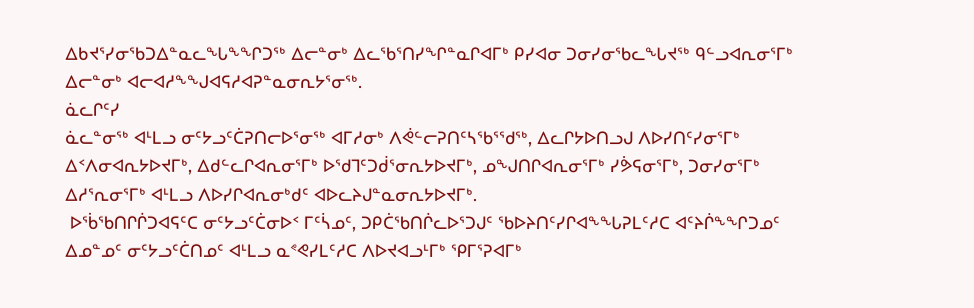ᐃᑲᔪᕐᓯᓂᖃᑐᐃᓐᓇᓚᖓᖕᖏᑐᖅ ᐃᓕᓐᓂᒃ ᐃᓚᖃᕐᑎᓯᖏᓐᓇᒋᐊᒥᒃ ᑭᓯᐊᓂ ᑐᓂᓯᓂᖃᓚᖓᔪᖅ ᑫᓪᓗᐊᕆᓂᕐᒥᒃ ᐃᓕᓐᓂᒃ ᐊᓕᐊᓱᖕᖑᐊᕋᓱᐊᕈᓐᓇᓂᕆᔭᕐᓂᖅ.
ᓈᓚᒋᑦᓯ
ᓈᓚᓐᓂᖅ ᐊᒻᒪᓗ ᓂᑦᔭᓗᑦᑖᕈᑎᓕᐅᕐᓂᖅ ᐊᒥᓱᓂᒃ ᐱᕚᓪᓕᕈᑎᑦᓴᖃᕐᖁᖅ, ᐃᓚᒋᔭᐅᑎᓗᒍ ᐱᐅᓯᑎᑦᓯᓂᕐᒥᒃ ᐃᑉᐱᓂᐊᕆᔭᐅᔪᒥᒃ, ᐃᑯᓪᓚᒋᐊᕆᓂᕐᒥᒃ ᐅᖁᒣᑦᑐᑰᕐᓂᕆᔭᐅᔪᒥᒃ, ᓄᖑᑎᒋᐊᕆᓂᕐᒥᒃ ᓯᕘᕋᓂᕐᒥᒃ, ᑐᓂᓯᓂᕐᒥᒃ ᐃᓱᕐᕆᓂᕐᒥᒃ ᐊᒻᒪᓗ ᐱᐅᓯᒋᐊᕆᓂᒃᑯᑦ ᐊᐅᓚᔨᒍᓐᓇᓂᕆᔭᐅᔪᒥᒃ.
 ᐅᖄᖃᑎᒋᒌᑐᐊᕋᑦᑕ ᓂᑦᔭᓗᑦᑖᓂᐅᑉ ᒥᑦᓵᓄᑦ, ᑐᑭᑖᖃᑎᒌᓚᐅᕐᑐᒍᑦ ᖃᐅᔨᑎᑦᓯᒋᐊᖕᖓᕈᒪᑦᓱᑕ ᐊᑦᔨᒌᖕᖏᑐᓄᑦ ᐃᓄᓐᓄᑦ ᓂᑦᔭᓗᑦᑖᑎᓄᑦ ᐊᒻᒪᓗ ᓇᕝᕙᓯᒪᑦᓱᑕ ᐱᐅᔪᐊᓗᒻᒥᒃ ᕿᒥᕐᕈᐊᒥᒃ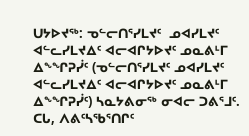ᑌᔭᐅᔪᖅ: ᓀᓪᓕᑎᕐᓯᒪᔪᑦ  ᓄᐊᓯᒪᔪᑦ ᐊᓪᓚᓯᒪᔪᐃᑦ ᐊᓕᐊᒋᔭᐅᔪᑦ ᓄᓇᕕᒻᒥ ᐃᖕᖏᕈᓰᑦ (ᓀᓪᓕᑎᕐᓯᒪᔪᑦ ᓄᐊᓯᒪᔪᑦ ᐊᓪᓚᓯᒪᔪᐃᑦ ᐊᓕᐊᒋᔭᐅᔪᑦ ᓄᓇᕕᒻᒥ ᐃᖕᖏᕈᓰᑦ) ᓴᓇᔭᕕᓂᖅ ᓂᐊᓕ ᑐᕕᕐᒧᑦ.
ᑕᒐ, ᐱᕕᑦᓴᖃᕐᑎᒋᑦ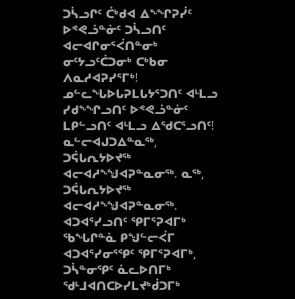ᑐᓵᓗᒋᑦ ᑖᒃᑯᐊ ᐃᖕᖏᕈᓰᑦ ᐅᕝᕙᓘᓐᓃᑦ ᑐᓵᓗᑎᑦ ᐊᓕᐊᒋᓂᕐᐹᑎᓐᓂᒃ ᓂᑦᔭᓗᑦᑖᑐᓂᒃ ᑕᒃᑲᓂ ᐱᓇᓱᐊᕈᓯᕐᒥᒃ! ᓄᓪᓚᖓᐅᒐᕈᒪᒐᔭᕐᑐᑎᑦ ᐊᒻᒪᓗ ᓯᑯᖕᖏᓗᑎᑦ ᐅᕝᕙᓘᓐᓃᑦ ᒪᑭᓪᓗᑎᑦ ᐊᒻᒪᓗ ᐃᖁᑕᕐᓗᑎᑦ! ᓇᓪᓕᐊᒍᑐᐃᓐᓇᖅ, ᑐᕌᒐᕆᔭᐅᔪᖅ ᐊᓕᐊᓱᖕᖑᐊᕈᓐᓇᓂᖅ. ᓇᖅ, ᑐᕌᒐᕆᔭᐅᔪᖅ ᐊᓕᐊᓱᖕᖑᐊᕈᓐᓇᓂᖅ.
ᐊᑐᐊᕐᓯᓗᑎᑦ ᕿᒥᕐᕈᐊᒥᒃ
ᖃᖓᒋᓐᓈ ᑭᖑᓪᓕᐹᒥ ᐊᑐᐊᕐᓯᓂᕐᕿᑦ ᕿᒥᕐᕈᐊᒥᒃ, ᑐᓵᓐᓂᕿᑦ ᓈᓚᐅᑎᒥᒃ ᖁᒻᒧᐊᑎᑕᐅᓯᒪᔪᒃᑰᑐᒥᒃ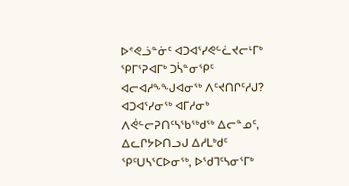ᐅᕝᕙᓘᓐᓃᑦ ᐊᑐᐊᕐᓯᕙᓪᓛᔪᓕᒻᒥᒃ ᕿᒥᕐᕈᐊᒥᒃ ᑐᓵᓐᓂᕿᑦ ᐊᓕᐊᓱᖕᖑᐊᓂᖅ ᐱᑦᔪᑎᒋᑦᓱᒍ?
ᐊᑐᐊᕐᓯᓂᖅ ᐊᒥᓱᓂᒃ ᐱᕚᓪᓕᕈᑎᑦᓴᖃᖅᑯᖅ ᐃᓕᓐᓄᑦ, ᐃᓚᒋᔭᐅᑎᓗᒍ ᐃᓱᒪᒃᑯᑦ ᕿᑦᑌᓴᕐᑕᐅᓂᖅ, ᐅᖁᒣᑦᓴᓂᕐᒥᒃ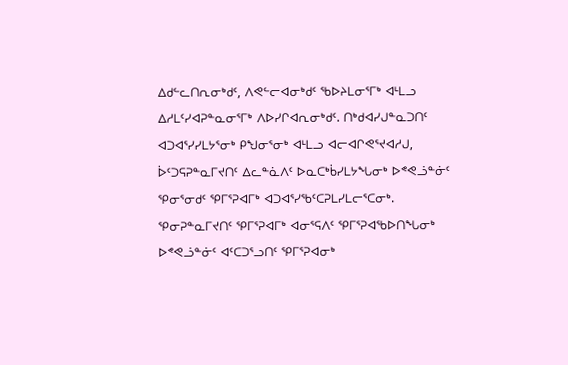ᐃᑯᓪᓚᑎᕆᓂᒃᑯᑦ, ᐱᕙᓪᓕᐊᓂᒃᑯᑦ ᖃᐅᔨᒪᓂᕐᒥᒃ ᐊᒻᒪᓗ ᐃᓱᒪᑦᓯᐊᕈᓐᓇᓂᕐᒥᒃ ᐱᐅᓯᒋᐊᕆᓂᒃᑯᑦ. ᑎᒃᑯᐊᓯᒍᓐᓇᑐᑎᑦ ᐊᑐᐊᕐᓯᓯᒪᔭᕐᓂᒃ ᑭᖑᓂᕐᓂᒃ ᐊᒻᒪᓗ ᐊᓕᐊᒋᕙᕐᔪᐊᓱᒍ, ᐆᑦᑐᕋᕈᓐᓇᒥᔪᑎᑦ ᐃᓚᓐᓈᐱᑦ ᐅᓇᑕᒃᑳᓯᒪᔭᖓᓂᒃ ᐅᕝᕙᓘᓐᓃᑦ ᕿᓂᕐᓂᑯᑦ ᕿᒥᕐᕈᐊᒥᒃ ᐊᑐᐊᕐᓯᖃᑦᑕᕈᒪᓯᒪᓕᕐᑕᓂᒃ. ᕿᓂᕈᓐᓇᒥᔪᑎᑦ ᕿᒥᕐᕈᐊᒥᒃ ᐊᓂᕐᕋᐱᑦ ᕿᒥᕐᕈᐊᖃᐅᑎᖓᓂᒃ ᐅᕝᕙᓘᓐᓃᑦ ᐊᑦᑕᑐᕐᓗᑎᑦ ᕿᒥᕐᕈᐊᓂᒃ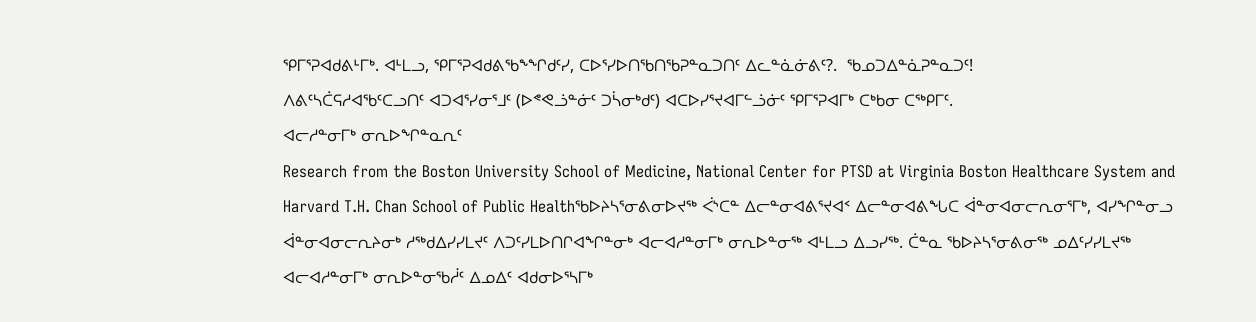ᕿᒥᕐᕈᐊᑯᕕᒻᒥᒃ. ᐊᒻᒪᓗ, ᕿᒥᕐᕈᐊᑯᕕᖃᖕᖏᑯᑦᓯ, ᑕᐅᕐᓯᐅᑎᖃᑎᖃᕈᓐᓇᑐᑎᑦ ᐃᓚᓐᓈᓃᕕᑦ?.  ᖃᓄᑐᐃᓐᓈᕈᓐᓇᑐᑦ!
ᐱᕕᑦᓴᑖᕋᓱᐊᖃᑦᑕᓗᑎᑦ ᐊᑐᐊᕐᓯᓂᕐᒧᑦ (ᐅᕝᕙᓘᓐᓃᑦ ᑐᓵᓂᒃᑯᑦ) ᐊᑕᐅᓯᕐᔪᐊᒥᓪᓘᓃᑦ ᕿᒥᕐᕈᐊᒥᒃ ᑕᒃᑲᓂ ᑕᖅᑭᒥᑦ.
ᐊᓕᓱᓐᓂᒥᒃ ᓂᕆᐅᖏᓐᓇᕆᑦ
Research from the Boston University School of Medicine, National Center for PTSD at Virginia Boston Healthcare System and Harvard T.H. Chan School of Public Healthᖃᐅᔨᓴᕐᓂᕕᓂᐅᔪᖅ ᐹᔅᑕᓐ ᐃᓕᓐᓂᐊᕕᕐᔪᐊᑉ ᐃᓕᓐᓂᐊᕕᖓᑕ ᐋᓐᓂᐊᓂᓕᕆᓂᕐᒥᒃ, ᐊᓯᖏᓐᓂᓗ ᐋᓐᓂᐊᓂᓕᕆᔨᓂᒃ ᓱᖅᑯᐃᓯᓯᒪᔪᑦ ᐱᑐᑦᓯᒪᐅᑎᒋᐊᖏᓐᓂᒃ ᐊᓕᐊᓱᓐᓂᒥᒃ ᓂᕆᐅᓐᓂᖅ ᐊᒻᒪᓗ ᐃᓗᓯᖅ. ᑖᓐᓇ ᖃᐅᔨᓴᕐᓂᕕᓂᖅ ᓄᐃᑦᓯᓯᒪᔪᖅ ᐊᓕᐊᓱᓐᓂᒥᒃ ᓂᕆᐅᓐᓂᖃᓲᑦ ᐃᓄᐃᑦ ᐊᑯᓂᐅᕐᓴᒥᒃ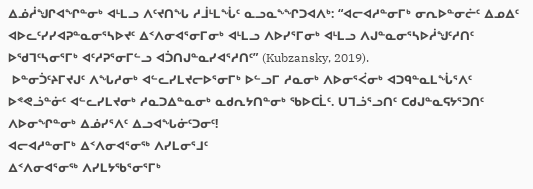ᐃᓅᓲᖑᒋᐊᖏᓐᓂᒃ ᐊᒻᒪᓗ ᐱᑦᔪᑎᖓ ᓱᒨᒻᒪᖔᑦ ᓇᓗᓇᖕᖏᑐᐊᐱᒃ: “ᐊᓕᐊᓱᓐᓂᒥᒃ ᓂᕆᐅᓐᓂᓖᑦ ᐃᓄᐃᑦ ᐊᐅᓚᑦᓯᓯᐊᕈᓐᓇᓂᕐᓴᐅᔪᑦ ᐃᑉᐱᓂᐊᕐᓂᒥᓂᒃ ᐊᒻᒪᓗ ᐱᐅᓯᕐᒥᓂᒃ ᐊᒻᒪᓗ ᐱᒍᓐᓇᓂᕐᓴᐅᓲᖑᑦᓱᑎᑦ ᐅᖁᒣᑦᓴᓂᕐᒥᒃ ᐊᑦᓱᕈᕐᓂᒥᓪᓗ ᐊᑑᑎᒍᓐᓇᓯᐊᕐᓱᑎᑦ” (Kubzansky, 2019).
 ᐅᓐᓂᑑᑦᔨᒥᔪᒍᑦ ᐱᖓᓱᓂᒃ ᐊᓪᓚᓯᒪᔪᓕᐅᕐᓂᒥᒃ ᐅᓪᓗᒥ ᓱᓇᓂᒃ ᐱᐅᓂᕐᐹᓂᒃ ᐊᑐᑫᓐᓇᒪᖔᕐᐱᑦ ᐅᕝᕙᓘᓐᓃᑦ ᐊᓪᓚᓯᒪᔪᓂᒃ ᓱᓇᑐᐃᓐᓇᓂᒃ ᓇᑯᕆᔭᑎᓐᓂᒃ ᖃᐅᑕᒫᑦ. ᑌᒣᓘᕐᓗᑎᑦ ᑕᑯᒍᓐᓇᕋᔭᕐᑐᑎᑦ ᐱᐅᓂᖏᓐᓂᒃ ᐃᓅᓯᕐᐱᑦ ᐃᓗᐊᖓᓃᑦᑐᓂᑦ!
ᐊᓕᐊᓱᓐᓂᒥᒃ ᐃᑉᐱᓂᐊᕐᓂᖅ ᐱᓯᒪᓂᕐᒧᑦ
ᐃᑉᐱᓂᐊᕐᓂᖅ ᐱᓯᒪᔭᖃᕐᓂᕐᒥᒃ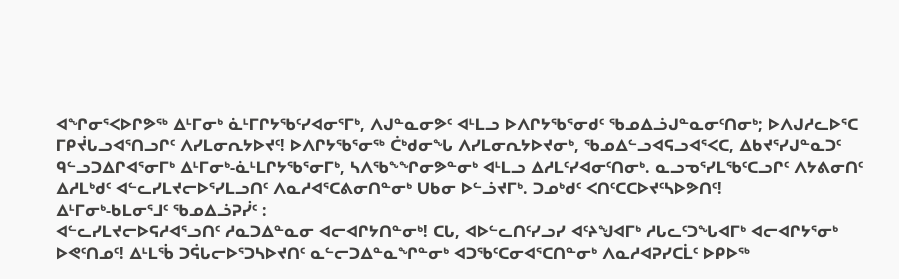ᐊᖏᓂᕐᐸᐅᒋᕗᖅ ᐃᒻᒥᓂᒃ ᓈᒻᒥᒋᔭᖃᑦᓯᐊᓂᕐᒥᒃ, ᐱᒍᓐᓇᓂᕗᑦ ᐊᒻᒪᓗ ᐅᐱᒋᔭᖃᕐᓂᑯᑦ ᖃᓄᐃᓘᒍᓐᓇᓂᑦᑎᓂᒃ; ᐅᐱᒍᓱᓚᐅᕐᑕ ᒥᑭᔫᒐᓗᐊᕐᑎᓗᒋᑦ ᐱᓯᒪᓂᕆᔭᐅᔪᑦ! ᐅᐱᒋᔭᖃᕐᓂᖅ ᑖᒃᑯᓂᖓ ᐱᓯᒪᓂᕆᔭᐅᔪᓂᒃ, ᖃᓄᐃᓪᓗᐊᕋᓗᐊᕐᐸᑕ, ᐃᑲᔪᕐᓯᒍᓐᓇᑐᑦ ᑫᓪᓗᑐᐃᒋᐊᕐᓂᒥᒃ ᐃᒻᒥᓂᒃ-ᓈᒻᒪᒋᔭᖃᕐᓂᒥᒃ, ᓴᐱᖃᖕᖏᓂᕗᓐᓂᒃ ᐊᒻᒪᓗ ᐃᓱᒪᑦᓯᐊᓂᑦᑎᓂᒃ. ᓇᓗᓀᕐᓯᒪᖃᑦᑕᓗᒋᑦ ᐱᔭᕕᓂᑎᑦ ᐃᓱᒪᒃᑯᑦ ᐊᓪᓚᓯᒪᔪᓕᐅᕐᓯᒪᓗᑎᑦ ᐱᓇᓱᐊᕐᑕᕕᓂᑎᓐᓂᒃ ᑌᑲᓂ ᐅᓪᓘᔪᒥᒃ. ᑐᓄᒃᑯᑦ ᐸᑎᑦᑕᑕᐅᔪᑦᓴᐅᕗᑎᑦ!
ᐃᒻᒥᓂᒃ-ᑲᒪᓂᕐᒧᑦ ᖃᓄᐃᓘᕈᓰᑦ :
ᐊᓪᓚᓯᒪᔪᓕᐅᕋᓱᐊᕐᓗᑎᑦ ᓱᓇᑐᐃᓐᓇᓂ ᐊᓕᐊᒋᔭᑎᓐᓂᒃ! ᑕᒐ, ᐊᐅᓪᓚᑎᑦᓯᓗᓯ ᐊᑦᔨᖑᐊᒥᒃ ᓱᒐᓚᑦᑐᖓᐊᒥᒃ ᐊᓕᐊᒋᔭᕐᓂᒃ ᐅᕙᑦᑎᓄᑦ! ᐃᒻᒪᖄ ᑐᕌᒐᓕᐅᕐᑐᓴᐅᔪᑎᑦ ᓇᓪᓕᑐᐃᓐᓇᖏᓐᓂᒃ ᐊᑐᖃᑦᑕᓂᐊᕐᑕᑎᓐᓂᒃ ᐱᓇᓱᐊᕈᓯᑕᒫᑦ ᐅᑭᐅᖅ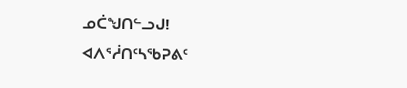ᓄᑖᖑᑎᓪᓗᒍ!
ᐊᐱᕐᓲᑎᑦᓴᖃᕈᕕᑦ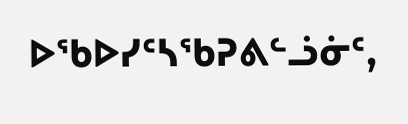ᐅᖃᐅᓯᑦᓴᖃᕈᕕᓪᓘᓃᑦ,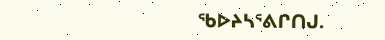ᖃᐅᔨᓴᕐᕕᒋᑎᒍ.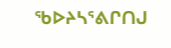ᖃᐅᔨᓴᕐᕕᒋᑎᒍ